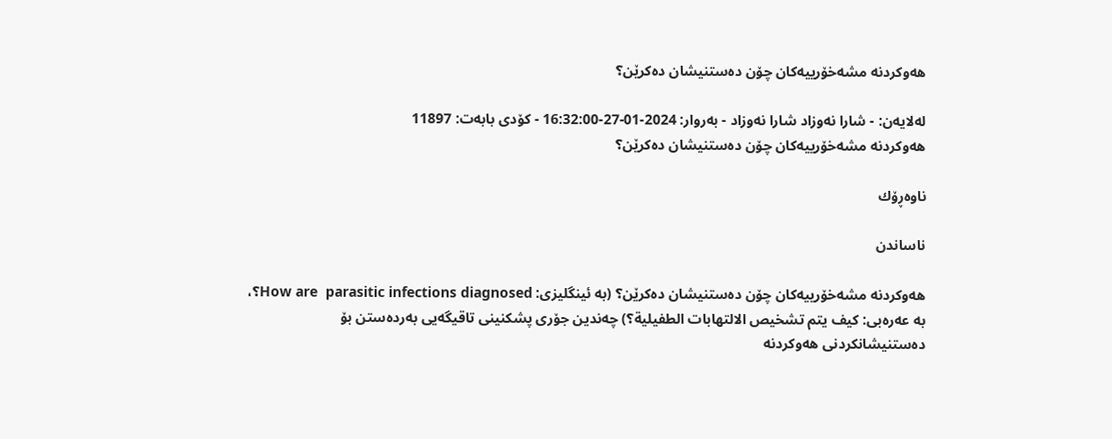هەوکردنە مشەخۆرییەکان چۆن دەستنیشان دەکرێن؟

له‌لایه‌ن: - شارا نەوزاد شارا نەوزاد - به‌روار: 2024-01-27-16:32:00 - کۆدی بابەت: 11897
هەوکردنە مشەخۆرییەکان چۆن دەستنیشان دەکرێن؟

ناوه‌ڕۆك

ناساندن

هەوکردنە مشەخۆرییەکان چۆن دەستنیشان دەکرێن؟ (بە ئینگلیزی: How are  parasitic infections diagnosed؟، بە عەرەبی: كيف يتم تشخيص الالتهابات الطفيلية؟) چەندین جۆری پشکنینی تاقیگەیی بەردەستن بۆ دەستنیشانکردنی هەوکردنە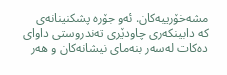مشەخۆرییەکان. ئەو جۆرە پشکنینانەی کە دابینکەری چاودێری تەندروستی داوای دەکات لەسەر بنەمای نیشانەکان و هەر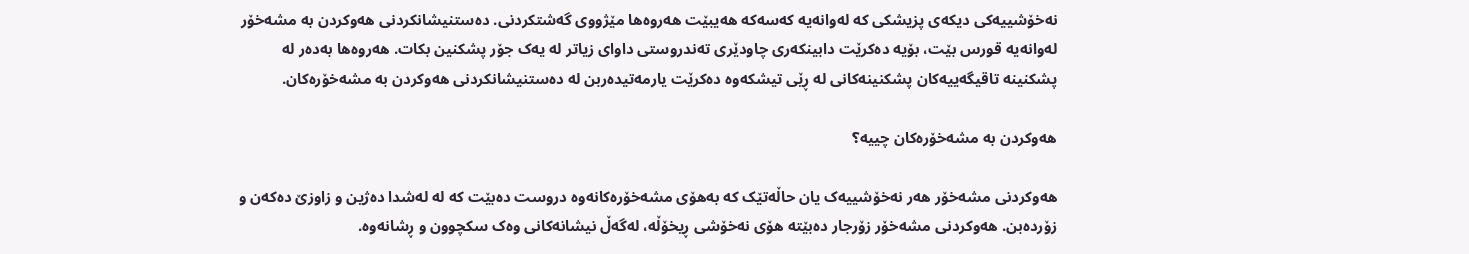نەخۆشییەکی دیکەی پزیشکی کە لەوانەیە کەسەکە هەیبێت هەروەها مێژووی گەشتکردنی. دەستنیشانکردنی هەوکردن بە مشەخۆر لەوانەیە قورس بێت، بۆیە دەکرێت دابینکەری چاودێری تەندروستی داوای زیاتر لە یەک جۆر پشکنین بکات. هەروەها بەدەر لە پشکنینە تاقیگەییەکان پشکنینەکانی لە ڕێی تیشکەوە دەکرێت یارمەتیدەربن لە دەستنیشانکردنی هەوکردن بە مشەخۆرەکان.

هەوکردن بە مشەخۆرەکان چییە؟

هەوکردنی مشەخۆر هەر نەخۆشییەک یان حاڵەتێک کە بەهۆی مشەخۆرەکانەوە دروست دەبێت کە لە لەشدا دەژین و زاوزێ دەکەن و زۆردەبن. هەوکردنی مشەخۆر زۆرجار دەبێتە هۆی نەخۆشی ڕیخۆڵە، لەگەڵ نیشانەکانی وەک سکچوون و ڕشانەوە.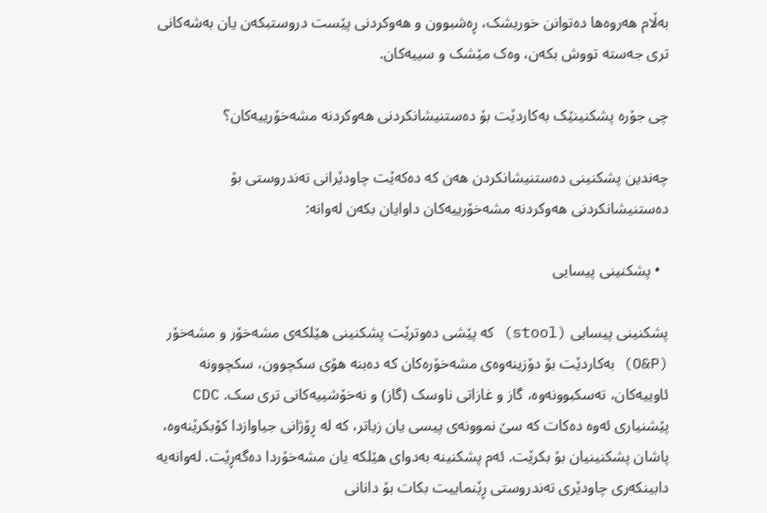بەڵام هەروەها دەتوانن خوریشک، ڕەشبوون و هەوکردنی پێست دروستبکەن یان بەشەکانی تری جەستە تووش بکەن، وەک مێشک و سییەکان.

چی جۆرە پشکنینێک بەکاردێت بۆ دەستنیشانکردنی هەوکردنە مشەخۆرییەکان؟

چەندین پشکنینی دەستنیشانکردن هەن کە دەکەێت چاودێرانی تەندروستی بۆ دەستنیشانکردنی هەوکردنە مشەخۆرییەکان داوایان بکەن لەوانە:

  • پشکنینی پیسایی

پشکنینی پیسایی (stool) کە پێشی دەوترێت پشکنینی هێلکەی مشەخۆر و مشەخۆر (O&P) بەکاردێت بۆ دۆزینەوەی مشەخۆرەکان کە دەبنە هۆی سکچوون، سکچوونە ئاوییەکان، تەسکبوونەوە، گاز و غازاتی ناوسک (گاز) و نەخۆشییەکانی تری سک. CDC پێشنیاری ئەوە دەکات کە سێ نموونەی پیسی یان زیاتر، کە لە ڕۆژانی جیاوازدا کۆبکرێنەوە، پاشان پشکنینیان بۆ بکرێت. ئەم پشکنینە بەدوای هێلکە یان مشەخۆردا دەگەڕێت. لەوانەیە دابینکەری چاودێری تەندروستی ڕێنماییت بکات بۆ دانانی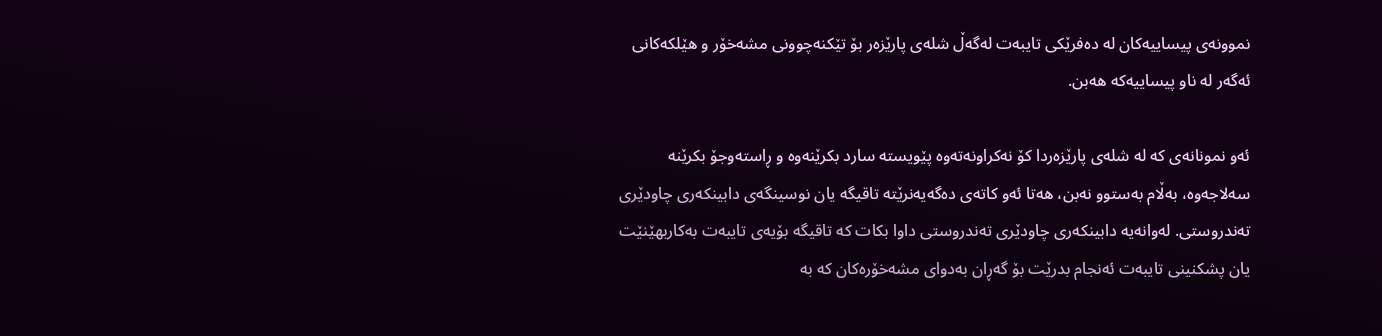نموونەی پیساییەکان لە دەفرێکی تایبەت لەگەڵ شلەی پارێزەر بۆ تێکنەچوونی مشەخۆر و هێلکەکانی ئەگەر لە ناو پیساییەکە هەبن.

ئەو نمونانەی کە لە شلەی پارێزەردا کۆ نەکراونەتەوە پێویستە سارد بکرێنەوە و ڕاستەوجۆ بکرێنە سەلاجەوە، بەڵام بەستوو نەبن، هەتا ئەو کاتەی دەگەیەنرێتە تاقیگە یان نوسینگەی دابینکەری چاودێری تەندروستی. لەوانەیە دابینکەری چاودێری تەندروستی داوا بکات کە تاقیگە بۆیەی تایبەت بەکاربهێنێت یان پشکنینی تایبەت ئەنجام بدرێت بۆ گەڕان بەدوای مشەخۆرەکان کە بە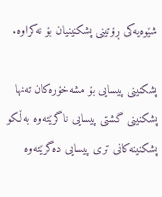شێوەیەکی ڕۆتینی پشکنینیان بۆ نەکراوە.

پشکنینی پیسایی بۆ مشەخۆرەکان تەنها پشکنینی گشتی پیسایی ناگرێتەوە بەڵکو پشکنینەکانی تری پیسایی دەگرێتەوە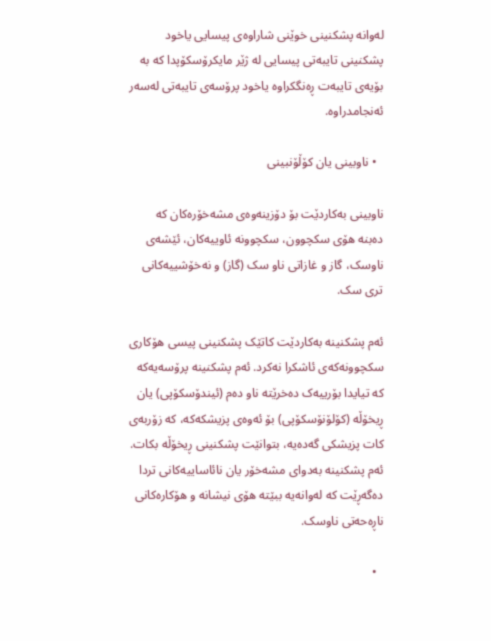لەوانە پشکنینی خوێنی شاراوەی پیسایی یاخود پشکنینی تایبەتی پیسایی لە ژێر مایکرۆسکۆپدا کە بە بۆیەی تایبەت ڕەنگکراوە یاخود پرۆسەی تایبەتی لەسەر ئەنجامدراوە.

  • ناوبینی یان کۆڵۆنبینی

ناوبینی بەکاردێت بۆ دۆزینەوەی مشەخۆرەکان کە دەبنە هۆی سکچوون، سکچوونە ئاوییەکان، ئێشەی ناوسک، گاز و غازاتی ناو سک (گاز) و نەخۆشییەکانی تری سک.

ئەم پشکنینە بەکاردێت کاتێک پشکنینی پیسی هۆکاری سکچوونەکەی ئاشکرا نەکرد. ئەم پشکنینە پرۆسەیەکە کە تیایدا بۆرییەک دەخرێتە ناو دەم (ئیندۆسکۆپی) یان ڕیخۆڵە (کۆلۆنۆسکۆپی) بۆ ئەوەی پزیشکەکە، کە زۆربەی کات پزیشکی گەدەیە، بتوانێت پشکنینی ڕیخۆڵە بکات. ئەم پشکنینە بەدوای مشەخۆر یان نائاساییەکانی تردا دەگەڕێت کە لەوانەیە ببێتە هۆی نیشانە و هۆکارەکانی ناڕەحەتی ناوسک.

  •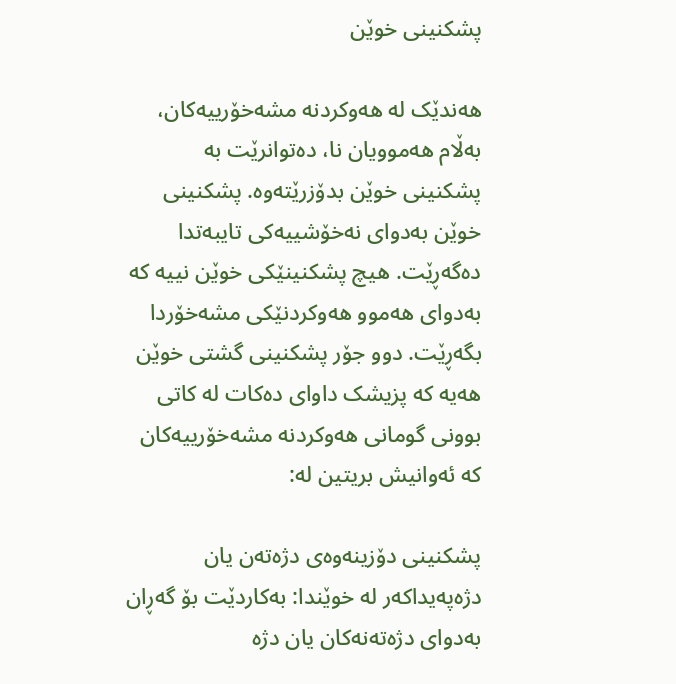پشکنینی خوێن

هەندێک لە هەوکردنە مشەخۆرییەکان، بەڵام هەموویان نا، دەتوانرێت بە پشکنینی خوێن بدۆزرێتەوە. پشکنینی خوێن بەدوای نەخۆشییەکی تایبەتدا دەگەڕێت. هیچ پشکنینێکی خوێن نییە کە بەدوای هەموو هەوکردنێکی مشەخۆردا بگەڕێت. دوو جۆر پشکنینی گشتی خوێن هەیە کە پزیشک داوای دەکات لە کاتی بوونی گومانی هەوکردنە مشەخۆرییەکان کە ئەوانیش بریتین لە:

پشکنینی دۆزینەوەی دژەتەن یان دژەپەیداکەر لە خوێندا: بەکاردێت بۆ گەڕان بەدوای دژەتەنەکان یان دژە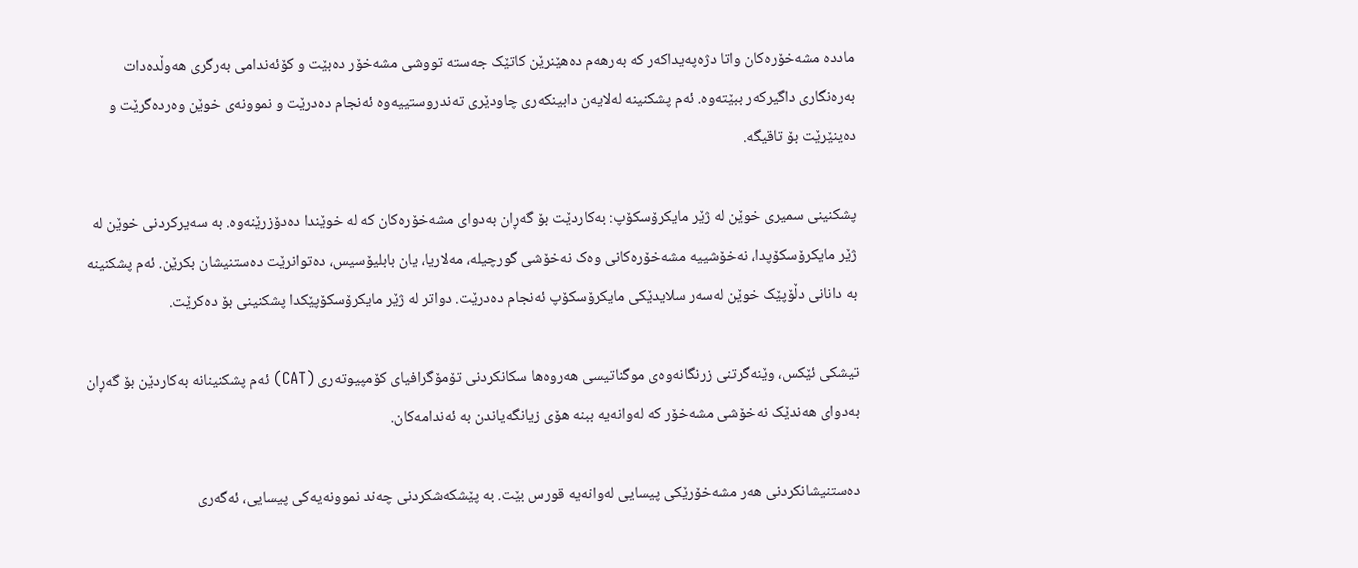ماددە مشەخۆرەکان واتا دژەپەیداکەر کە بەرهەم دەهێنرێن کاتێک جەستە تووشی مشەخۆر دەبێت و کۆئەندامی بەرگری هەوڵدەدات بەرەنگاری داگیرکەر ببێتەوە. ئەم پشکنینە لەلایەن دابینکەری چاودێری تەندروستییەوە ئەنجام دەدرێت و نموونەی خوێن وەردەگرێت و دەینێرێت بۆ تاقیگە.

پشکنینی سمیری خوێن لە ژێر مایکرۆسکۆپ: بەکاردێت بۆ گەڕان بەدوای مشەخۆرەکان کە لە خوێندا دەدۆزرێنەوە. بە سەیرکردنی خوێن لە ژێر مایکرۆسکۆپدا، نەخۆشییە مشەخۆرەکانی وەک نەخۆشی گورچیلە، مەلاریا، یان بابلیۆسیس، دەتوانرێت دەستنیشان بکرێن. ئەم پشکنینە بە دانانی دڵۆپێک خوێن لەسەر سلایدێکی مایکرۆسکۆپ ئەنجام دەدرێت. دواتر لە ژێر مایکرۆسکۆپێکدا پشکنینی بۆ دەکرێت.

تیشکی ئێکس، وێنەگرتنی زرنگانەوەی موگناتیسی هەروەها سکانکردنی تۆمۆگرافیای کۆمپیوتەری (CAT) ئەم پشکنینانە بەکاردێن بۆ گەڕان بەدوای هەندێک نەخۆشی مشەخۆر کە لەوانەیە ببنە هۆی زیانگەیاندن بە ئەندامەکان.

دەستنیشانکردنی هەر مشەخۆرێکی پیسایی لەوانەیە قورس بێت. بە پێشکەشکردنی چەند نموونەیەکی پیسایی، ئەگەری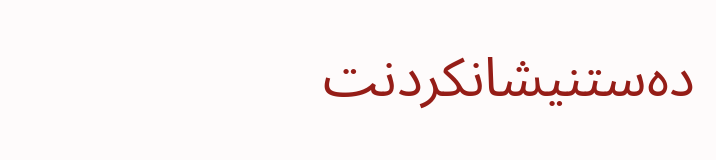دەستنیشانکردنت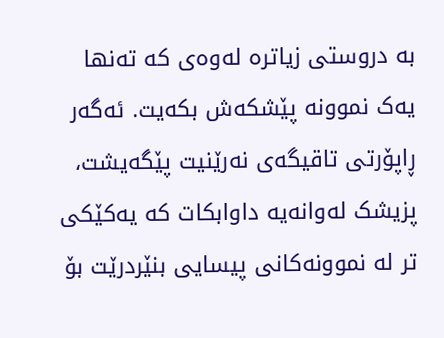بە دروستی زیاترە لەوەی کە تەنها یەک نموونە پێشکەش بکەیت. ئەگەر ڕاپۆرتی تاقیگەی نەرێنیت پێگەیشت، پزیشک لەوانەیە داوابکات کە یەکێکی تر لە نموونەکانی پیسایی بنێردرێت بۆ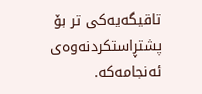تاقیگەیەکی تر بۆ پشتڕاستکردنەوەی ئەنجامەکە.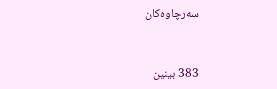سەرچاوەکان



383 بینین